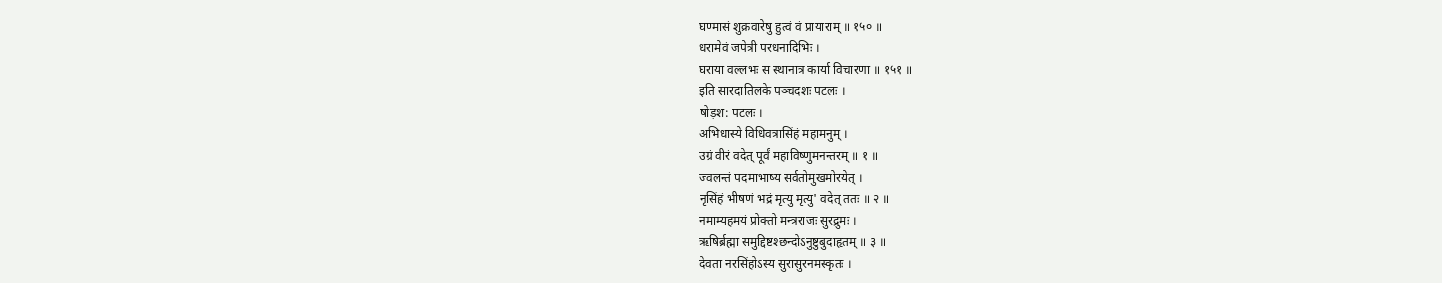घण्मासं शुक्रवारेषु हुत्वं वं प्रायाराम् ॥ १५० ॥
धरामेवं जपेत्री परधनादिभिः ।
घराया वल्लभः स स्थानात्र कार्या विचारणा ॥ १५१ ॥
इति सारदातिलके पञ्चदशः पटलः ।
षोड़श: पटलः ।
अभिधास्ये विधिवत्रासिंहं महामनुम् ।
उग्रं वीरं वदेत् पूर्वं महाविष्णुमनन्तरम् ॥ १ ॥
ज्वलन्तं पदमाभाष्य सर्वतोमुखमोरयेत् ।
नृसिंहं भीषणं भद्रं मृत्यु मृत्यु' वदेत् ततः ॥ २ ॥
नमाम्यहमयं प्रोक्तो मन्त्रराजः सुरद्रुमः ।
ऋषिर्ब्रह्मा समुद्दिष्टश्छन्दोऽनुष्टुबुदाहृतम् ॥ ३ ॥
देवता नरसिंहोऽस्य सुरासुरनमस्कृतः ।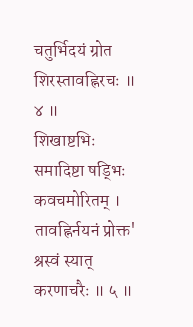चतुर्भिदयं ग्रोत शिरस्तावह्निरचः ॥ ४ ॥
शिखाष्टभिः समादिष्टा षड्भिः कवचमोरितम् ।
तावह्निर्नयनं प्रोक्त' श्रस्वं स्यात् करणाचरैः ॥ ५ ॥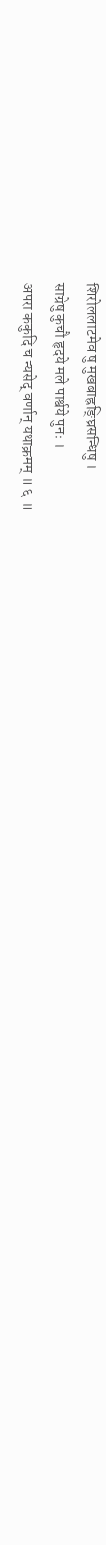शिरोललाटमेव षु मुखबाह्रङ्घ्रिसन्धिषु ।
साग्रेषु कुचौ हृदये मले पार्श्वये पुनः ।
अपरा ककुदि च न्यसेद् वर्णान् यथाक्रमम् ॥ ६ ॥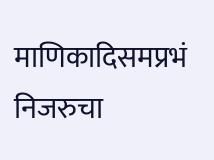माणिकादिसमप्रभं निजरुचा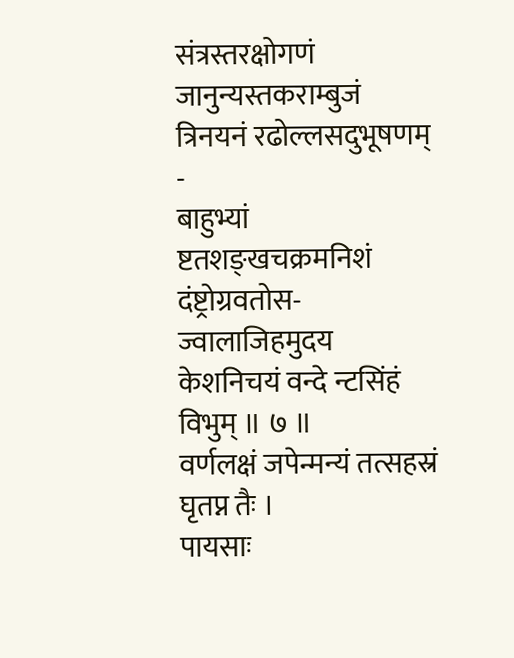संत्रस्तरक्षोगणं
जानुन्यस्तकराम्बुजं त्रिनयनं रढोल्लसदुभूषणम् -
बाहुभ्यां ष्टतशङ्खचक्रमनिशं दंष्ट्रोग्रवतोस-
ज्वालाजिहमुदय केशनिचयं वन्दे न्टसिंहं विभुम् ॥ ७ ॥
वर्णलक्षं जपेन्मन्यं तत्सहस्रं घृतप्न तैः ।
पायसाः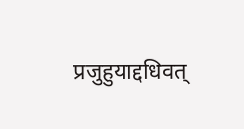प्रजुहुयाद्दधिवत्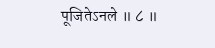पूजितेऽनले ॥ ८ ॥